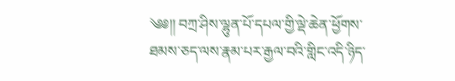༄༅།། བཀྲ་ཤིས་ལྷུན་པོ་དཔལ་གྱི་ལྡེ་ཆེན་ཕྱོགས་ཐམས་ཅད་ལས་རྣམ་པར་རྒྱལ་བའི་གླིང་འདི་ཉིད་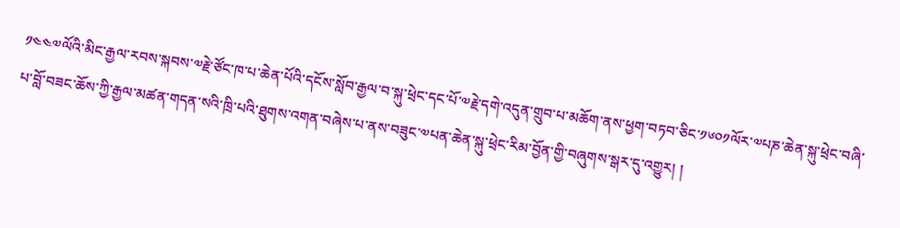༡༤༤༧ལོའི་མིང་རྒྱལ་རབས་སྐབས་༧རྗེ་ཙོང་ཁ་པ་ཆེན་པོའི་དངོས་སློབ་རྒྱལ་བ་སྐུ་ཕྲེང་དང་པོ་༧རྗེ་དགེ་འདུན་གྲུབ་པ་མཆོག་ནས་ཕྱག་བཏབ་ཅིང་༡༦༠༡ལོར་༧པཎ་ཆེན་སྐུ་ཕྲེང་བཞི་པ་བློ་བཟང་ཆོས་ཀྱི་རྒྱལ་མཚན་གདན་སའི་ཁྲི་པའི་ཐུགས་འགན་བཞེས་པ་ནས་བཟུང་༧པན་ཆེན་སྐུ་ཕྲེང་རིམ་བྱོན་གྱི་བཞུགས་སྒར་དུ་འགྱུར། །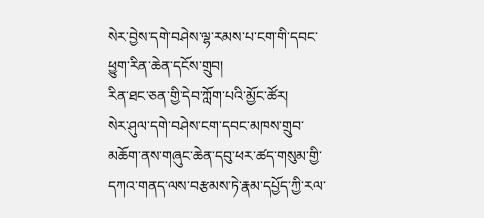སེར་བྱེས་དགེ་བཤེས་ལྷ་རམས་པ་ངག་གི་དབང་ཕྱུག་རིན་ཆེན་དངོས་གྲུབ།
རིན་ཐང་ཅན་གྱི་དེབ་ཀློག་པའི་མྱོང་ཚོར།
སེར་ཤུལ་དགེ་བཤེས་ངག་དབང་མཁས་གྲུབ་མཆོག་ནས་གཞུང་ཆེན་དབུ་ཕར་ཚད་གསུམ་གྱི་དཀའ་གནད་ལས་བརྩམས་ཏེ་རྣམ་དཔྱོད་ཀྱི་རལ་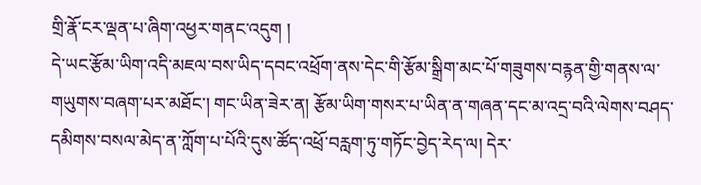གྲི་རྣོ་ངར་ལྡན་པ་ཞིག་འཕྱར་གནང་འདུག །
དེ་ཡང་རྩོམ་ཡིག་འདི་མཇལ་བས་ཡིད་དབང་འཕྲོག་ནས་དེང་གི་རྩོམ་སྒྲིག་མང་པོ་གཟུགས་བརྙན་གྱི་གནས་ལ་གཡུགས་བཞག་པར་མཐོང་། གང་ཡིན་ཟེར་ན། རྩོམ་ཡིག་གསར་པ་ཡིན་ན་གཞན་དང་མ་འདྲ་བའི་ལེགས་བཤད་དམིགས་བསལ་མེད་ན་ཀློག་པ་པོའི་དུས་ཚོད་འཕྲོ་བརླག་ཏུ་གཏོང་བྱེད་རེད་ལ། དེར་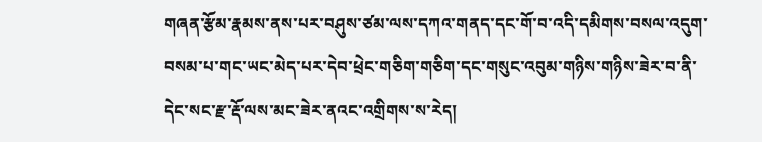གཞན་རྩོམ་རྣམས་ནས་པར་བཤུས་ཙམ་ལས་དཀའ་གནད་དང་གོ་བ་འདི་དམིགས་བསལ་འདུག་བསམ་པ་གང་ཡང་མེད་པར་དེབ་ཕྲེང་གཅིག་གཅིག་དང་གསུང་འབུམ་གཉིས་གཉིས་ཟེར་བ་ནི་དེང་སང་རྫ་རྡོ་ལས་མང་ཟེར་ནའང་འགྲིགས་ས་རེད།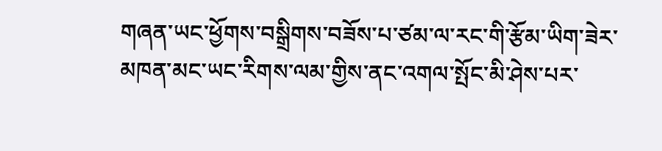གཞན་ཡང་ཕྱོགས་བསྒྲིགས་བཟོས་པ་ཙམ་ལ་རང་གི་རྩོམ་ཡིག་ཟེར་མཁན་མང་ཡང་རིགས་ལམ་གྱིས་ནང་འགལ་སྤོང་མི་ཤེས་པར་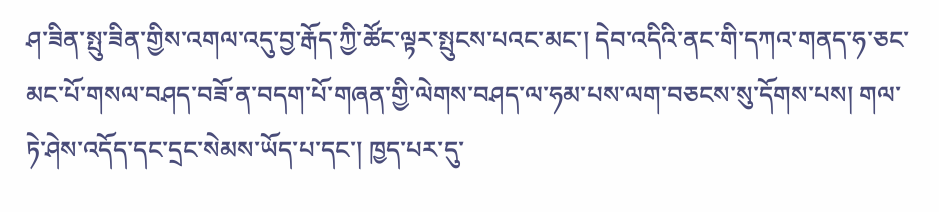ཤ་ཟིན་སྤུ་ཟིན་གྱིས་འགལ་འདུ་བྱ་རྒོད་ཀྱི་ཚོང་ལྟར་སྤུངས་པའང་མང་། དེབ་འདིའི་ནང་གི་དཀའ་གནད་ཧ་ཅང་མང་པོ་གསལ་བཤད་བཟོ་ན་བདག་པོ་གཞན་གྱི་ལེགས་བཤད་ལ་ཧམ་པས་ལག་བཅངས་སུ་དོགས་པས། གལ་ཏེ་ཤེས་འདོད་དང་དྲང་སེམས་ཡོད་པ་དང་། ཁྱད་པར་དུ་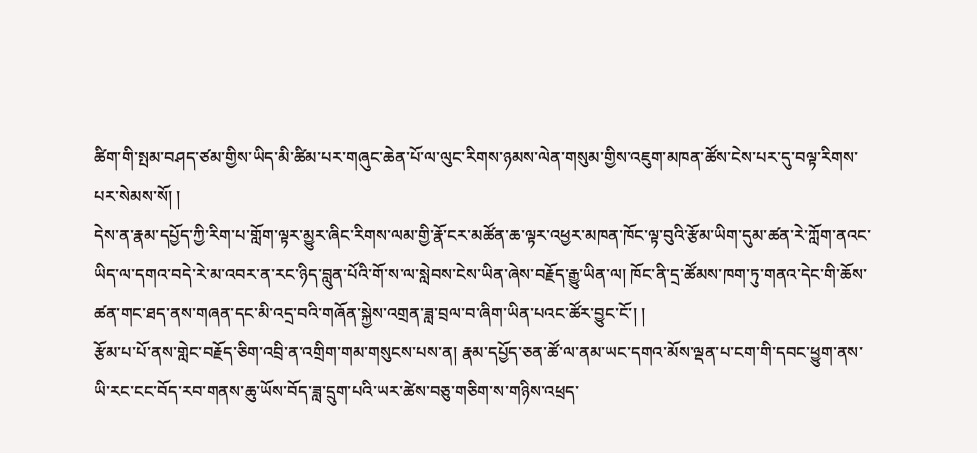ཚིག་གི་སྤམ་བཤད་ཙམ་གྱིས་ཡིད་མི་ཚིམ་པར་གཞུང་ཆེན་པོ་ལ་ལུང་རིགས་ཉམས་ལེན་གསུམ་གྱིས་འཇུག་མཁན་ཚོས་ངེས་པར་དུ་བལྟ་རིགས་པར་སེམས་སོ། །
དེས་ན་རྣམ་དཔྱོད་ཀྱི་རིག་པ་གློག་ལྟར་མྱུར་ཞིང་རིགས་ལམ་གྱི་རྣོ་ངར་མཚོན་ཆ་ལྟར་འཕྱར་མཁན་ཁོང་ལྟ་བུའི་རྩོམ་ཡིག་དུམ་ཚན་རེ་ཀློག་ནའང་ཡིད་ལ་དགའ་བདེ་རེ་མ་འབར་ན་རང་ཉིད་བླུན་པོའི་གོ་ས་ལ་སླེབས་ངེས་ཡིན་ཞེས་བརྗོད་རྒྱུ་ཡིན་ལ། ཁོང་ནི་དྲ་ཚོམས་ཁག་ཏུ་གནའ་དེང་གི་ཆོས་ཚན་གང་ཐད་ནས་གཞན་དང་མི་འདྲ་བའི་གཞོན་སྐྱེས་འགྲན་ཟླ་བྲལ་བ་ཞིག་ཡིན་པའང་ཚོར་བྱུང་ངོ་། །
རྩོམ་པ་པོ་ནས་གླེང་བརྗོད་ཅིག་འབྲི་ན་འགྲིག་གམ་གསུངས་པས་ན། རྣམ་དཔྱོད་ཅན་ཚོ་ལ་ནམ་ཡང་དགའ་མོས་ལྡན་པ་ངག་གི་དབང་ཕྱུག་ནས་ཡི་རང་ངང་བོད་རབ་གནས་ཆུ་ཡོས་བོད་ཟླ་དྲུག་པའི་ཡར་ཚེས་བཅུ་གཅིག་ས་གཉིས་འཕྲད་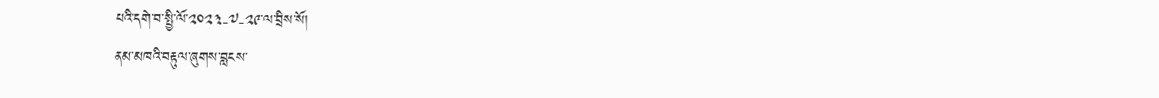པའི་དགེ་བ་སྤྱི་ལོ་༢༠༢༣-༧-༢༩་ལ་བྲིས་སོ།
ནམ་མཁའི་བརྟུལ་ཞུགས་བླངས་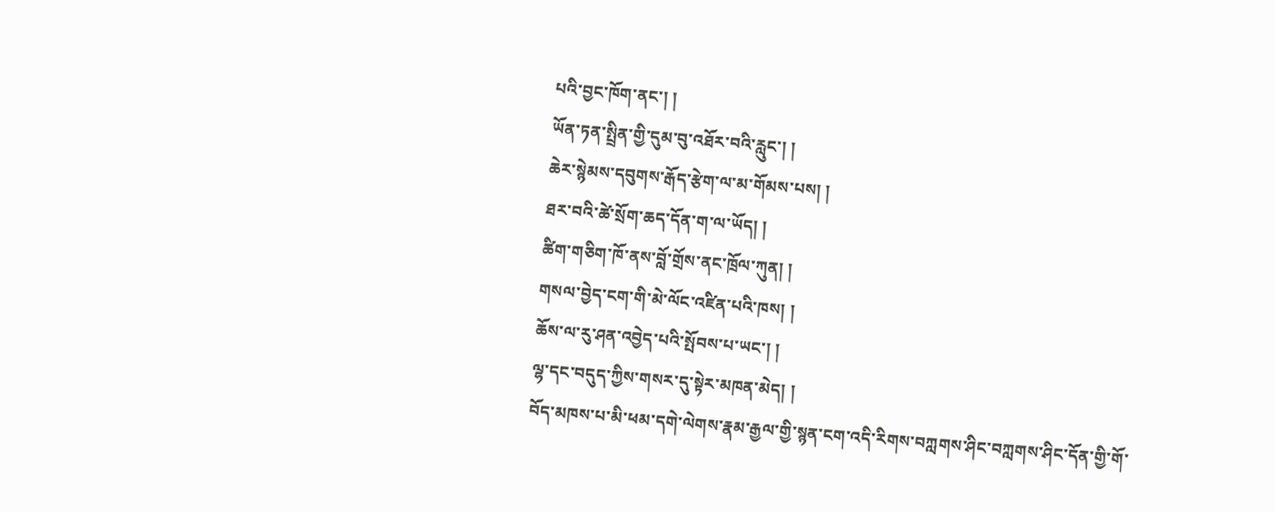པའི་བྱང་ཁོག་ནང་། །
ཡོན་ཏན་སྤྲིན་གྱི་དུམ་བུ་འཐོར་བའི་རླུང་། །
ཆེར་སྙེམས་དབུགས་རྒོད་རྩེག་ལ་མ་གོམས་པས། །
ཐར་བའི་ཚེ་སྲོག་ཆད་དོན་ག་ལ་ཡོད། །
ཚིག་གཅིག་ཁོ་ནས་བློ་གྲོས་ནང་ཁྲོལ་ཀུན། །
གསལ་བྱེད་ངག་གི་མེ་ལོང་འཛིན་པའི་ཁས། །
ཆོས་ལ་རུ་ཤན་འབྱེད་པའི་སྤོབས་པ་ཡང་། །
ལྷ་དང་བདུད་ཀྱིས་གསར་དུ་སྟེར་མཁན་མེད། །
བོད་མཁས་པ་མི་ཕམ་དགེ་ལེགས་རྣམ་རྒྱལ་གྱི་སྙན་ངག་འདི་རིགས་བཀླགས་ཤིང་བཀླགས་ཤིང་དོན་གྱི་གོ་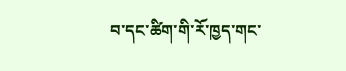བ་དང་ཚིག་གི་རོ་ཁྱད་གང་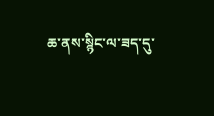ཆ་ནས་སྙིང་ལ་ཟད་དུ་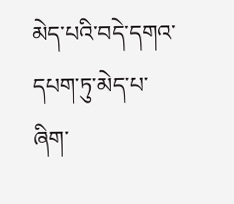མེད་པའི་བདེ་དགའ་དཔག་ཏུ་མེད་པ་ཞིག་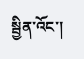སྦྱིན་འོང་།